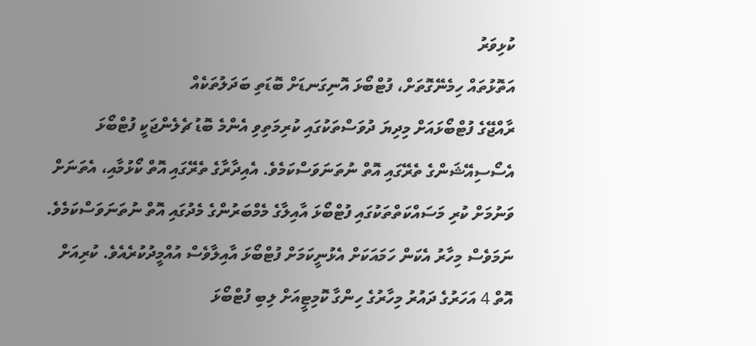ކުޅިވަރު
އަތޮޅުތައް ހިމެނޭގޮތަށް، ފުޓްބޯޅަ އޮނިގަނޑަށް ބޮޑަތި ބަދަލުތަކެއް
ރާއްޖޭގެ ފުޓްބޯޅައަށް މިދިޔަ ދުވަސްތަކުގައި ކުރިމަތިވި އެންމެ ބޮޑު ޗެލެންޖަކީ ފުޓްބޯޅަ އެސޯސިއޭޝަންގެ ތެރޭގައި އޮތް ނުތަނަވަސްކަމެވެ. އެއިދާރާގެ ތެރޭގައި އޮތް ކޯޅުމާއި، އެތަނަށް ވަނުމަށް ކުރި މަސައްކަތްތަކުގައި ފުޓްބޯޅަ އާއިލާގެ މެމްބަރުންގެ މެދުގައި އޮތް ނުތަނަވަސްކަމެވެ. ނަމަވެސް މިހާރު އެކަން ހަމައަކަށް އެޅުނީކަމަށް ފުޓްބޯޅަ އާއިލާވެސް އުއްމީދުކުރެއެވެ. ކުރިއަށް އޮތް 4 އަހަރުގެ ދައުރު މިހާރުގެ ހިންގާ ކޮމިޓީއަށް ލިބި ފުޓްބޯޅަ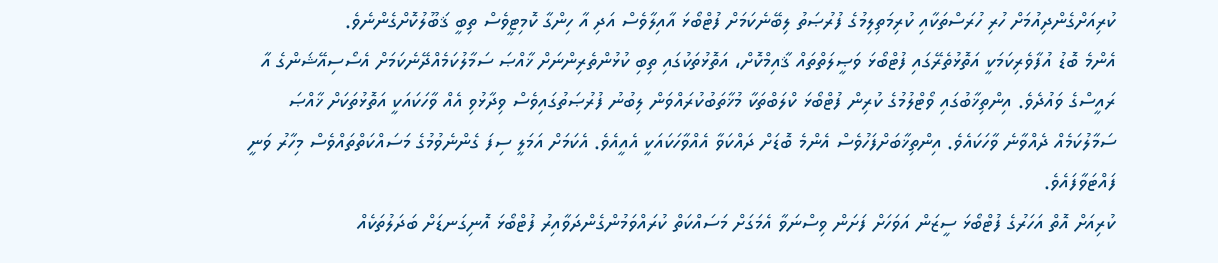ކުރިއަށްގެންދިއުމަށް ހުރި ހުރަސްތަކާއި ކުރިމަތިލިމުގެ ފުރުޞަތު ލިބޭނެކަމަށް ފުޓްބޯޅަ އާއިލާވެސް އަދި އާ ހިންގާ ކޮމިޓީވެސް ތިބީ ޤަބޫލުކޮށްގެންނެވެ.
އެންމެ ބޮޑު އުފާވެރިކަމަކީ އަތޮޅުތެރޭގައި ފުޓްބޯޅަ ވަޞީލަތްތައް ޤާއިމްކޮށް، އަތޮޅުތަކުގައި ތިބި ކުޅުންތެރިންނަށް ޚާއްޞަ ސަމާލުކަމެއްދޭނެކަމަށް އެސޯސިއޭޝަންގެ އާ ރައީސްގެ ވައުދެވެ. އިންތިޚާބުގައި ވޯޓްލުމުގެ ކުރިން ފުޓްބޯޅަ ކްލަބްތަކާ މުޚާތަބުކުރައްވަން ލިބުނު ފުރުޞަތުގައިވެސް ވިދާޅުވި އެއް ވާހަކައަކީ އަތޮޅުތަކަށް ޚާއްޞަ ސަމާލުކަމެއް ދެއްވާނެ ވާހަކައެވެ. އިންތިޚާބަށްފަހުވެސް އެންމެ ބޮޑަށް ދައްކަވާ އެއްވާހަކައަކީ އެއީއެވެ. އެކަމަށް އަމަލީ ސިފަ ގެންނެވުމުގެ މަސައްކަތްތައްވެސް މިހާރު ވަނީ ފައްޓަވާފައެވެ.
ކުރިއަށް އޮތް އަހަރުގެ ފުޓްބޯޅަ ސީޒަން އަވަހަށް ފަށަން ވިސްނަވާ އެމަގަށް މަސައްކަތް ކުރައްވަމުންގެންދަވާއިރު ފުޓްބޯޅަ އޮނިގަނޑަށް ބަދަލުތަކެއް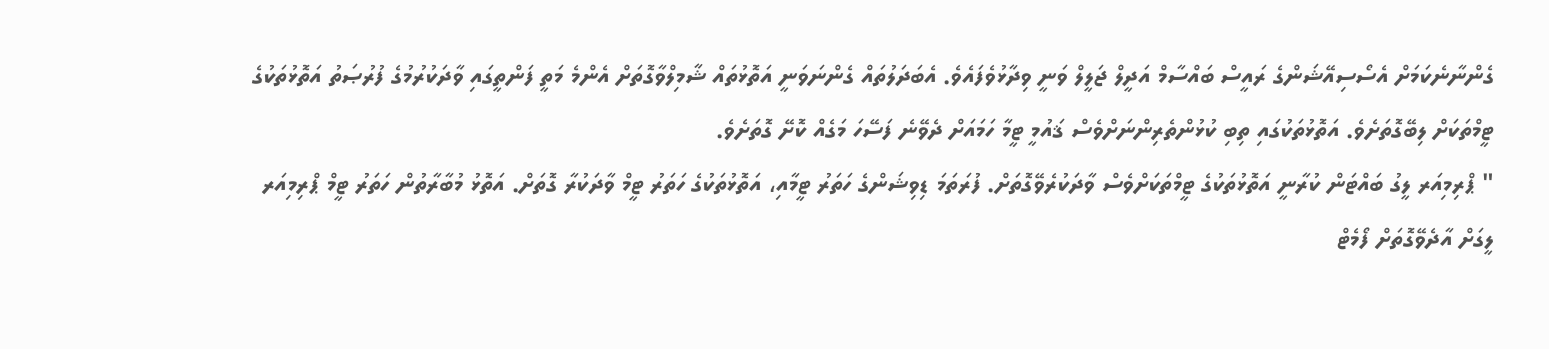ގެންނާނެކަމަށް އެސޯސިއޭޝަންގެ ރައީސް ބައްސާމް އަދީލް ޖަލީލް ވަނީ ވިދާޅުވެފައެވެ. އެބަދަލުތައް ގެންނަވަނީ އަތޮޅުތައް ޝާމިލްވާގޮތަށް އެންމެ މަތީ ފަންތީގައި ވާދަކުރުމުގެ ފުރުޞަތު އަތޮޅުތަކުގެ ޓީމްތަކަށް ލިބޭގޮތަށެވެ. އަތޮޅުތަކުގައި ތިބި ކުޅުންތެރިންނަށްވެސް ޤައުމީ ޓީމާ ހަމައަށް ދެވޭނެ ފަސޭހަ މަގެއް ކޮށޭ ގޮތަށެވެ.
" ޕްރިމިއަރ ލީގު ބައްޓަން ކުރާނީ އަތޮޅުތަކުގެ ޓީމްތަކަށްވެސް ވާދަކުރެވޭގޮތަށް. ފުރަތަމަ ޑިވިޝަންގެ ހަތަރު ޓީމާއި، އަތޮޅުތަކުގެ ހަތަރު ޓީމް ވާދަކުރާ ގޮތަށް. އަތޮޅު މުބާރާތުން ހަތަރު ޓީމް ޕްރިމިއަރ ލީގަށް އާދެވޭގޮތަށް ފޯމެޓް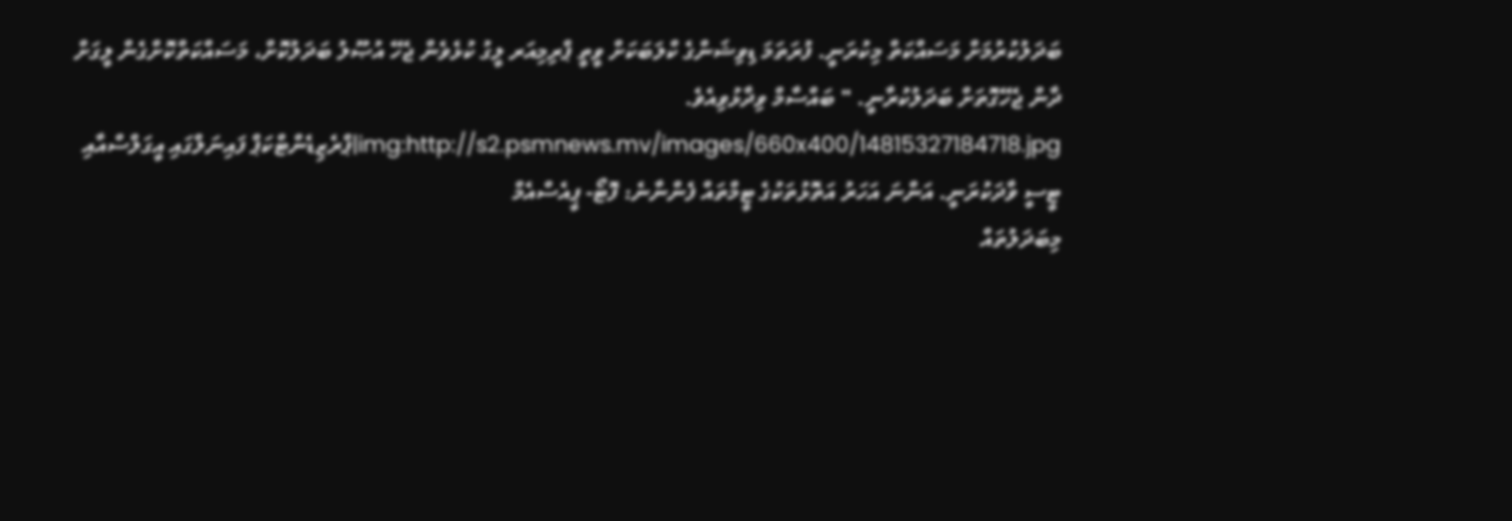ބަދަލުކުރުމަށް މަސައްކަތް މިކުރަނީ. ފުރަތަމަ ޑިވިޝަންގެ ކްލަބަކަށް ވީތީ ޕްރިމިއަރ ލީގު ކުޅެވެން ޖެހޭ އުޞޫލު ބަދަލުކޮށް، މަސައްކަތްކޮށްގެން ލީގަށް ދާން ޖެހޭގޮތަށް ބަދަލުކުރާނީ. " ބައްސާމް ވިދާޅުވިއެވެ.
img:http://s2.psmnews.mv/images/660x400/14815327184718.jpg|ޕްރެޒިޑެންޓްކަޕް ފައިނަލްގައި އީގަލްސްއާއި ޓީސީ ވާދަކުރަނީ. އަންނަ އަހަރު އަތޮޅުތަކުގެ ޓީމްތައް ފެންނާނެ: ފޮޓޯ- ޕީއެސްއެމް
މިބަދަލުތައް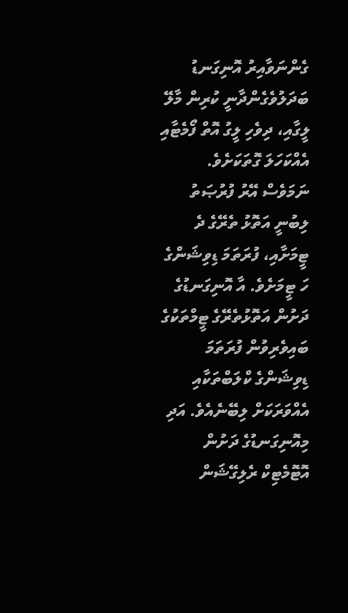ގެންނަވާއިރު އޮނިގަނޑު ބަދަލުވެގެންދާނީ ކުރިން މާލޭ ލީގާއި، ދިވެހި ލީގު އޮތް ފޯމެޓާއި އެއްކަހަލަ ގޮތަކަށެވެ. ނަމަވެސް އޭރު ފުރުޞަތު ލިބުނީ އަތޮޅު ތެރޭގެ ދެ ޓީމަށާއި، ފުރަތަމަ ޑިވިޝަންގެ ހަ ޓީމަށެވެ. އާ އޮނިގަނޑުގެ ދަށުން އަތޮޅުތެރޭގެ ޓީމްތަކުގެ ބައިވެރިވުން ފުރަތަމަ ޑިވިޝަންގެ ކްލަބްތަކާއި އެއްވަރަކަށް ލިބޭނެއެވެ. އަދި މިއޮނިގަނޑުގެ ދަށުން އޮޓޮމެޓިކް ރެލިގޭޝަން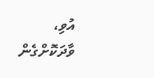އުވި، ވާދަކޮށްގެން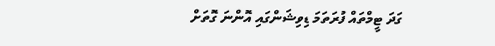ގަދަ ޓީމްތައް ފުރަތަމަ ޑިވިޝަންގައި އޮންނަ ގޮތަށް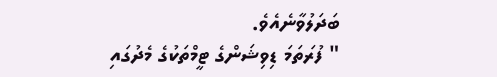ބަދަލުވާނެއެވެ.
" ފުރަތަމަ ޑިވިޝަންގެ ޓީމްތަކުގެ މެދުގައި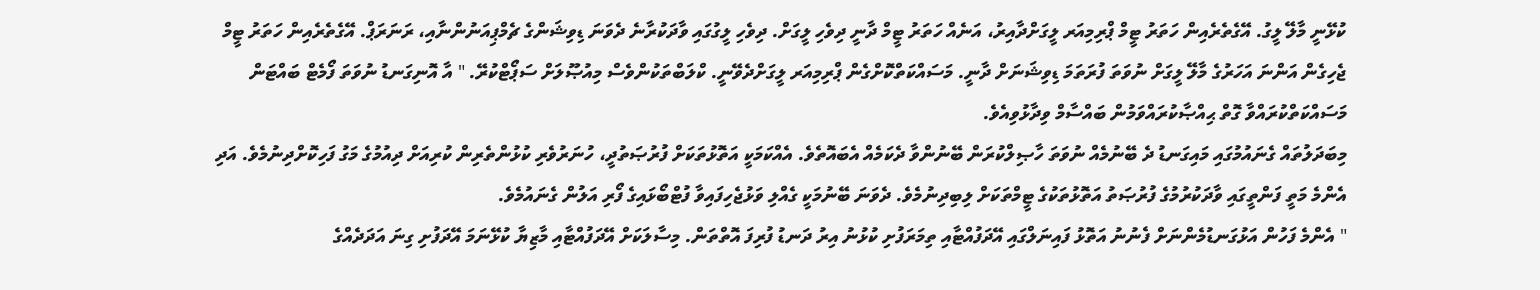ކުޅޭނީ މާލޭ ލީގު. އޭގެތެރެއިން ހަތަރު ޓީމް ޕްރިމިއަރ ލީގަށްދާއިރު، އަނެއް ހަތަރު ޓީމް ދާނީ ދިވެހި ލީގަށް. ދިވެހި ލީގުގައި ވާދަކުރާނެ ދެވަނަ ޑިވިޝަންގެ ޗެމްޕިއަނުންނާއި، ރަނަރަޕް. އޭގެތެރެއިން ހަތަރު ޓީމް ޖެހިގެން އަންނަ އަހަރުގެ މާލޭ ލީގަށް ނުވަތަ ފުރަތަމަ ޑިވިޝަނަށް ދާނީ. މަސައްކަތްކޮށްގެން ޕްރިމިއަރ ލީގަށްދެވޭނީ. ކްލަބްތަކުންވެސް މިއުޞޫލަށް ސަޕޯޓްކުރޭ. " އާ އޮނިގަނޑު ނުވަތަ ފޯމެޓް ބައްޓަން މަސައްކަތްކުރައްވާ ގޮތް ޙިއްޞާކުރައްވަމުން ބައްސާމް ވިދާޅުވިއެވެ.
މިބަދަލުތައް ގެނައުމުގައި މައިގަނޑު ދެ ބޭނުމެއް ނުވަތަ ހާޞިލްކުރަން ބޭނުންވާ ދެކަމެއް އެބައޮތެވެ. އެއްކަމަކީ އަތޮޅުތަކަށް ފުރުޞަތުދީ، ހުނަރުވެރި ކުޅުންތެރިން ކުރިއަށް ދިއުމުގެ މަގު ފަހިކޮށްދިނުމެވެ. އަދި އެންމެ މަތީ ފަންތީގައި ވާދަކުރުމުގެ ފުރުޞަތު އަތޮޅުތަކުގެ ޓީމްތަކަށް ލިބިދިނުމެވެ. ދެވަނަ ބޭނުމަކީ ގެއްލި ވަޅުޖެހިފައިވާ ފުޓްބޯޅައިގެ ފޯރި އަލުން ގެނައުމެވެ.
" އެންމެ ފަހުން އަޅުގަނޑުމެންނަށް ފެނުނު އަތޮޅު ފައިނަލްގައި އޭދަފުއްޓާއި ތިމަރަފުށި ކުޅުނު އިރު ދަނޑު ފުރިފަ އޮތްތަން. މިސާލަކަށް އޭދަފުއްޓާއި މާޒިޔާ ކުޅޭނަމަ އޭދަފުށި ގިނަ އަދަދެއްގެ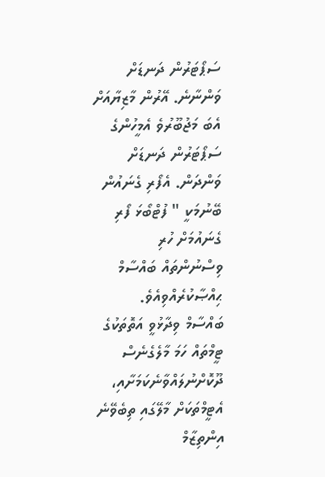ސަޕޯޓަރުން ދަނޑަށް ވަންނާނެ. އޭރުން މާޒިޔާއަށް އެބަ މަޖުބޫރުވެ އެމީހުންގެ ސަޕޯޓަރުން ދަނޑަށް ވަންދަން. އެފޯރި ގެނައުން ބޭނުމަކީ " ފުޓްބޯޅަ ފޯރި ގެނައުމަށް ހުރި ވިސްނުންތައް ބައްސާމް ޙިއްޞާކުރެއްވިއެވެ.
ބައްސާމް ވިދާޅުވީ އަތޮތަކުގެ ޓީމްތައް ހަމަ މާލެގެނެސް ދޫކޮށްނުލައްވާނެކަމަށާއި، އެޓީމްތަކަށް މާލޭގައި ތިބެވޭނެ އިންތިޒާމް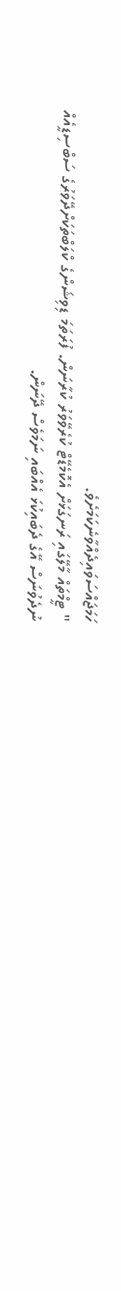ހަމަޖައްސަވައިދެއްވާނެކަމަށެވެ.
" ޓީމްތައް މާލޭގައި ރަނގަޅަށް އެކޮމެޑޭޓް ކުރެވޭވަރު ކުރާނަން. ފުރަތަމަ ޑިވިޝަންގެ ކްލަބްތަކަށްދޭވަރުގެ ސަބްސިޑީއެއް ނުދެވުނަސް އޭގެ ދެބައިކުޅަ އެއްބައި ނަމަވެސް ދޭނަން.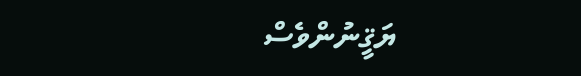ޔަޤީނުންވެސް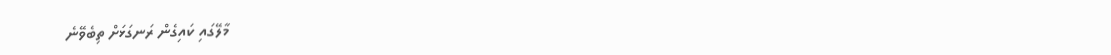މާލޭގައި ކައިގެން ރަނގަޅަށް ތިބެވޭނެ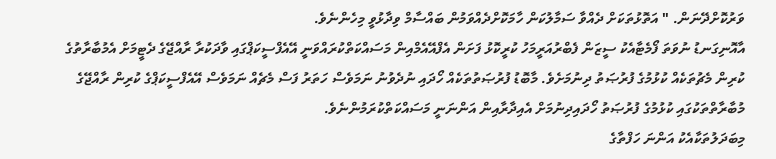ވަރުކޮށްދޭނަން. " އަތޮޅުތަކަށް ދެއްވާ ސަމާލުކަން ހާމަކޮށްދެއްވަމުން ބައްސާމް ވިދާޅުވީ މިހެންނެވެ.
އާއޮނިގަނޑު ނުވަތަ ފޯމެޓާއެކު ސީޒަން ފެބްރުއަރީމަހު ކުރީކޮޅު ފަށަން އެފްއޭއެމްއިން މަސައްކަތްކުރައްވަނީ އޭއެފްސީކަޕްގައި ވާދަކުރާ ރާއްޖޭގެ ދެޓީމަށް އެމުބާރާތުގެ ކުރިން މެޗުތަކެއް ކުޅުމުގެ ފުރުޞަތު ދިނުމަށެވެ. މާބޮޑު ފުރުޞަތުތަކެއް ހޯދައި ނުދެވުނު ނަމަވެސް ހަތަރު ފަސް މެޗެއް ނަމަވެސް އޭއެފްސީކަޕްގެ ކުރިން ރާއްޖޭގެ މުބާރާތްތަކުގައި ކުޅުމުގެ ފުރުޞަތު ހޯދައިދިނުމަށް އެއިދާރާއިން އަންނަނީ މަސައްކަތްކުރަމުންނެވެ.
މިބަދަލުތަކާއެކު އަންނަ ހަފްތާގެ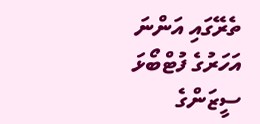ތެރޭގައި އަންނަ އަހަރުގެ ފުޓްބޯޅަ ސީޒަންގެ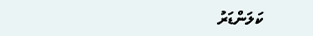ކަލަންޑަރު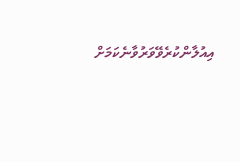އިއުލާންކުރެވޭވަރުވާނެކަމަށް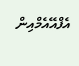އެފްއޭއެމްއިން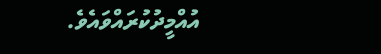އުއްމީދުކުރައްވައެވެ.